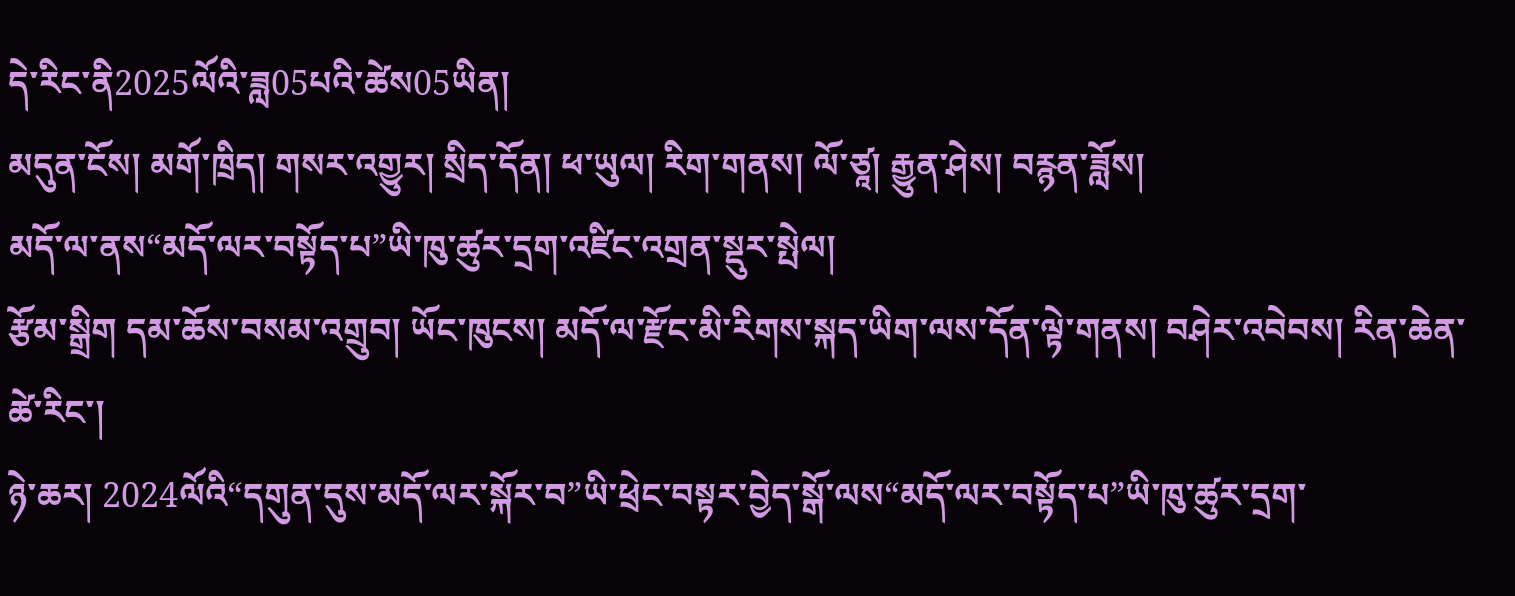དེ་རིང་ནི2025ལོའི་ཟླ05པའི་ཚེས05ཡིན།
མདུན་ངོས། མགོ་ཁྲིད། གསར་འགྱུར། སྲིད་དོན། ཕ་ཡུལ། རིག་གནས། ལོ་ཙཱ། རྒྱུན་ཤེས། བརྙན་ཟློས།
མདོ་ལ་ནས“མདོ་ལར་བསྟོད་པ”ཡི་ཁུ་ཚུར་དྲག་འཛིང་འགྲན་སྡུར་སྤེལ།
རྩོམ་སྒྲིག དམ་ཆོས་བསམ་འགྲུབ། ཡོང་ཁུངས། མདོ་ལ་རྫོང་མི་རིགས་སྐད་ཡིག་ལས་དོན་ལྟེ་གནས། བཤེར་འབེབས། རིན་ཆེན་ཚེ་རིང་།
ཉེ་ཆར། 2024ལོའི“དགུན་དུས་མདོ་ལར་སྐོར་བ”ཡི་ཕྲེང་བསྟར་བྱེད་སྒོ་ལས“མདོ་ལར་བསྟོད་པ”ཡི་ཁུ་ཚུར་དྲག་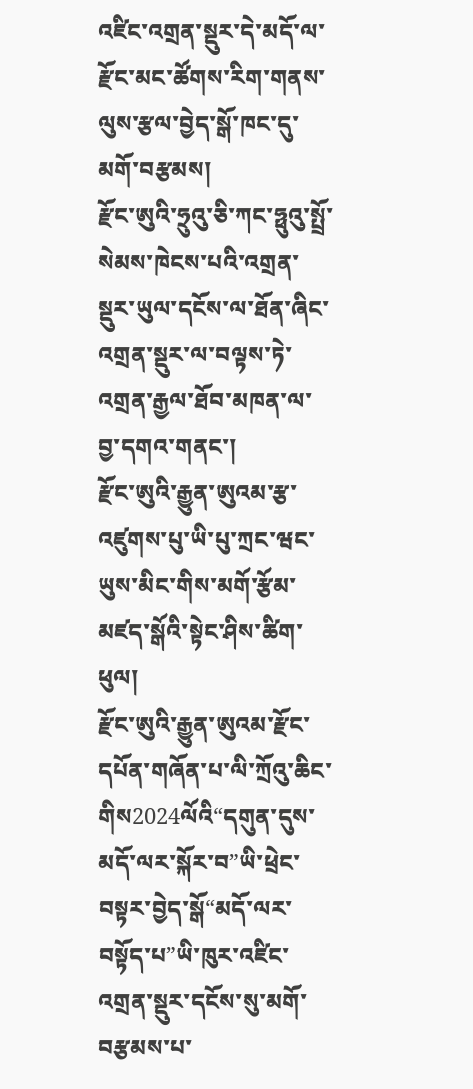འཛིང་འགྲན་སྡུར་དེ་མདོ་ལ་རྫོང་མང་ཚོགས་རིག་གནས་ལུས་རྩལ་བྱེད་སྒོ་ཁང་དུ་མགོ་བརྩམས།
རྫོང་ཨུའི་ཧྲུའུ་ཅི་ཀང་ཧྥུའུ་སྤྲོ་སེམས་ཁེངས་པའི་འགྲན་སྡུར་ཡུལ་དངོས་ལ་ཐོན་ཞིང་འགྲན་སྡུར་ལ་བལྟས་ཏེ་འགྲན་རྒྱལ་ཐོབ་མཁན་ལ་བྱ་དགའ་གནང་།
རྫོང་ཨུའི་རྒྱུན་ཨུའམ་རྩ་འཛུགས་པུ་ཡི་པུ་ཀྲང་ཝང་ཡུས་མིང་གིས་མགོ་རྩོམ་མཛད་སྒོའི་སྟེང་ཤིས་ཚིག་ཕུལ།
རྫོང་ཨུའི་རྒྱུན་ཨུའམ་རྫོང་དཔོན་གཞོན་པ་ལི་ཀྲོའུ་ཆིང་གིས2024ལོའི“དགུན་དུས་མདོ་ལར་སྐོར་བ”ཡི་ཕྲེང་བསྟར་བྱེད་སྒོ“མདོ་ལར་བསྟོད་པ”ཡི་ཁུར་འཛིང་འགྲན་སྡུར་དངོས་སུ་མགོ་བརྩམས་པ་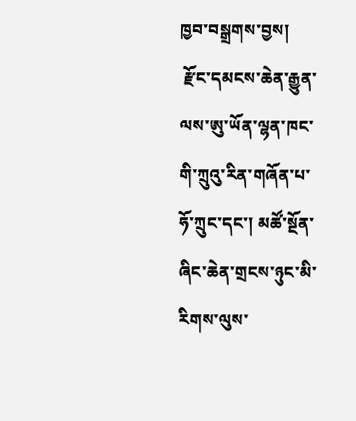ཁྱབ་བསྒྲགས་བྱས།
 རྫོང་དམངས་ཆེན་རྒྱུན་ལས་ཨུ་ཡོན་ལྷན་ཁང་གི་ཀྲུའུ་རིན་གཞོན་པ་ཧོ་ཀྲུང་དང་། མཚོ་སྔོན་ཞིང་ཆེན་གྲངས་ཉུང་མི་རིགས་ལུས་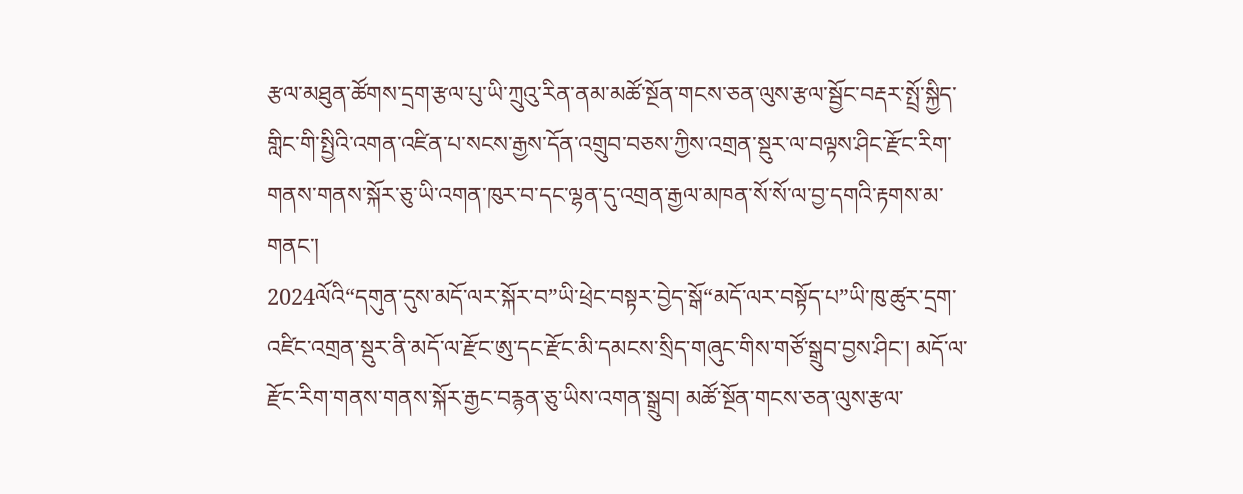རྩལ་མཐུན་ཚོགས་དྲག་རྩལ་པུ་ཡི་ཀྲུའུ་རིན་ནམ་མཚོ་སྔོན་གངས་ཅན་ལུས་རྩལ་སྦྱོང་བརྡར་སྤྲོ་སྐྱིད་གླིང་གི་སྤྱིའི་འགན་འཛིན་པ་སངས་རྒྱས་དོན་འགྲུབ་བཅས་ཀྱིས་འགྲན་སྡུར་ལ་བལྟས་ཤིང་རྫོང་རིག་གནས་གནས་སྐོར་ཅུ་ཡི་འགན་ཁུར་བ་དང་ལྷན་དུ་འགྲན་རྒྱལ་མཁན་སོ་སོ་ལ་བྱ་དགའི་རྟགས་མ་གནང་།
2024ལོའི“དགུན་དུས་མདོ་ལར་སྐོར་བ”ཡི་ཕྲེང་བསྟར་བྱེད་སྒོ“མདོ་ལར་བསྟོད་པ”ཡི་ཁུ་ཚུར་དྲག་འཛིང་འགྲན་སྡུར་ནི་མདོ་ལ་རྫོང་ཨུ་དང་རྫོང་མི་དམངས་སྲིད་གཞུང་གིས་གཙོ་སྒྲུབ་བྱས་ཤིང་། མདོ་ལ་རྫོང་རིག་གནས་གནས་སྐོར་རྒྱང་བརྙན་ཅུ་ཡིས་འགན་སྒྲུབ། མཚོ་སྔོན་གངས་ཅན་ལུས་རྩལ་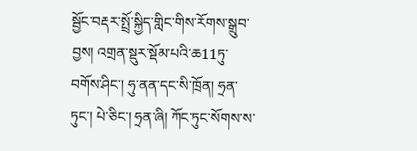སྦྱོང་བརྡར་སྤྲོ་སྐྱིད་གླིང་གིས་རོགས་སྒྲུབ་བྱས། འགྲན་སྡུར་སྡོམ་པའི་ཆ11ཏུ་བགོས་ཤིང་། ཧུ་ནན་དང་སི་ཁྲོན། ཧྲན་ཏུང་། པེ་ཅིང་། ཧྲན་ཞི། ཀོང་ཏུང་སོགས་ས་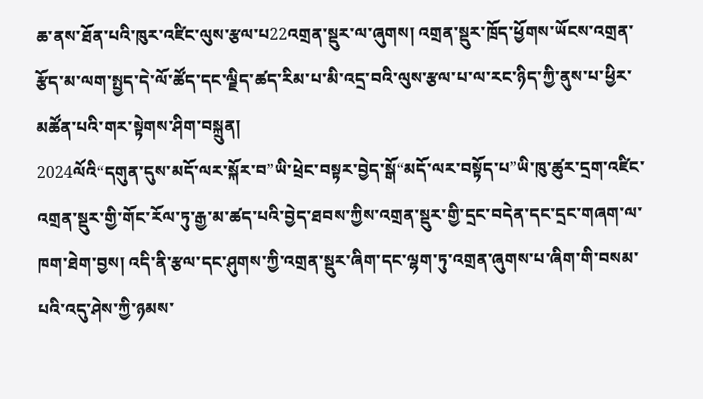ཆ་ནས་ཐོན་པའི་ཁུར་འཛིང་ལུས་རྩལ་པ22འགྲན་སྡུར་ལ་ཞུགས། འགྲན་སྡུར་ཁྲོད་ཕྱོགས་ཡོངས་འགྲན་རྩོད་མ་ལག་སྤྱད་དེ་ལོ་ཚོད་དང་ལྗིད་ཚད་རིམ་པ་མི་འདྲ་བའི་ལུས་རྩལ་པ་ལ་རང་ཉིད་ཀྱི་ནུས་པ་ཕྱིར་མཚོན་པའི་གར་སྟེགས་ཤིག་བསྐྲུན།
2024ལོའི“དགུན་དུས་མདོ་ལར་སྐོར་བ”ཡི་ཕྲེང་བསྟར་བྱེད་སྒོ“མདོ་ལར་བསྟོད་པ”ཡི་ཁུ་ཚུར་དྲག་འཛིང་འགྲན་སྡུར་གྱི་གོང་རོལ་ཏུ་རྒྱ་མ་ཚད་པའི་བྱེད་ཐབས་ཀྱིས་འགྲན་སྡུར་གྱི་དྲང་བདེན་དང་དྲང་གཞག་ལ་ཁག་ཐེག་བྱས། འདི་ནི་རྩལ་དང་ཤུགས་ཀྱི་འགྲན་སྡུར་ཞིག་དང་ལྷག་ཏུ་འགྲན་ཞུགས་པ་ཞིག་གི་བསམ་པའི་འདུ་ཤེས་ཀྱི་ཉམས་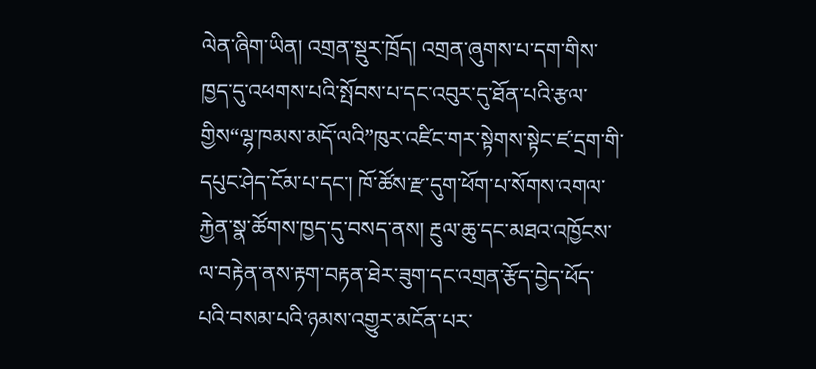ལེན་ཞིག་ཡིན། འགྲན་སྡུར་ཁྲོད། འགྲན་ཞུགས་པ་དག་གིས་ཁྱད་དུ་འཕགས་པའི་སྤོབས་པ་དང་འབུར་དུ་ཐོན་པའི་རྩལ་གྱིས“ལྷ་ཁམས་མདོ་ལའི”ཁུར་འཛིང་གར་སྟེགས་སྟེང་ཛ་དྲག་གི་དཔུང་ཤེད་ངོམ་པ་དང་། ཁོ་ཚོས་རྫ་དུག་ཕོག་པ་སོགས་འགལ་རྐྱེན་སྣ་ཚོགས་ཁྱད་དུ་བསད་ནས། རྔུལ་ཆུ་དང་མཐའ་འཁྱོངས་ལ་བརྟེན་ནས་རྟག་བརྟན་ཐེར་ཟུག་དང་འགྲན་རྩོད་བྱེད་ཕོད་པའི་བསམ་པའི་ཉམས་འགྱུར་མངོན་པར་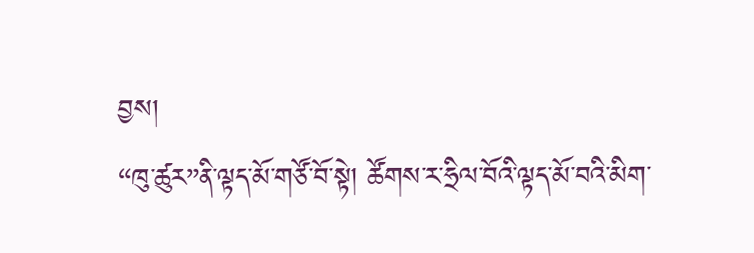བྱས།
“ཁུ་ཚུར”ནི་ལྟད་མོ་གཙོ་བོ་སྟེ། ཚོགས་ར་ཧྲིལ་བོའི་ལྟད་མོ་བའི་མིག་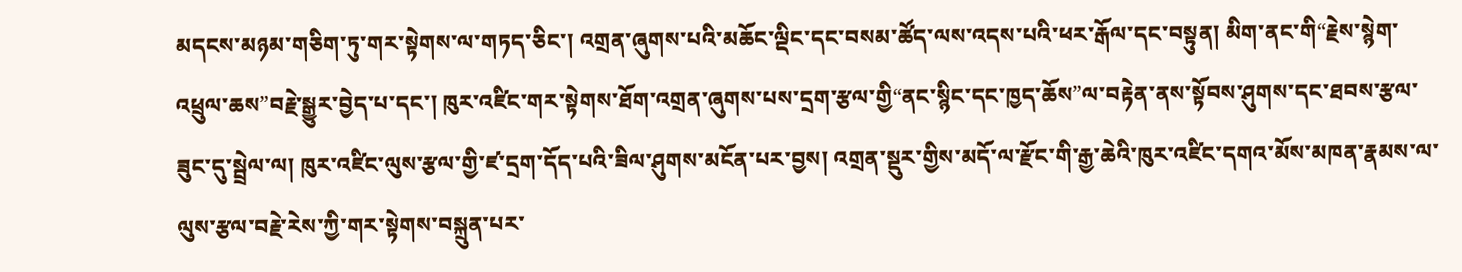མདངས་མཉམ་གཅིག་ཏུ་གར་སྟེགས་ལ་གཏད་ཅིང་། འགྲན་ཞུགས་པའི་མཆོང་ལྡིང་དང་བསམ་ཚོད་ལས་འདས་པའི་ཕར་རྒོལ་དང་བསྟུན། མིག་ནང་གི“རྗེས་སྙེག་འཕྲུལ་ཆས”བརྗེ་སྒྱུར་བྱེད་པ་དང་། ཁུར་འཛིང་གར་སྟེགས་ཐོག་འགྲན་ཞུགས་པས་དྲག་རྩལ་གྱི“ནང་སྙིང་དང་ཁྱད་ཆོས”ལ་བརྟེན་ནས་སྟོབས་ཤུགས་དང་ཐབས་རྩལ་ཟུང་དུ་སྦྲེལ་ལ། ཁུར་འཛིང་ལུས་རྩལ་གྱི་ཛ་དྲག་དོད་པའི་ཟིལ་ཤུགས་མངོན་པར་བྱས། འགྲན་སྡུར་གྱིས་མདོ་ལ་རྫོང་གི་རྒྱ་ཆེའི་ཁུར་འཛིང་དགའ་མོས་མཁན་རྣམས་ལ་ལུས་རྩལ་བརྗེ་རེས་ཀྱི་གར་སྟེགས་བསྐྲུན་པར་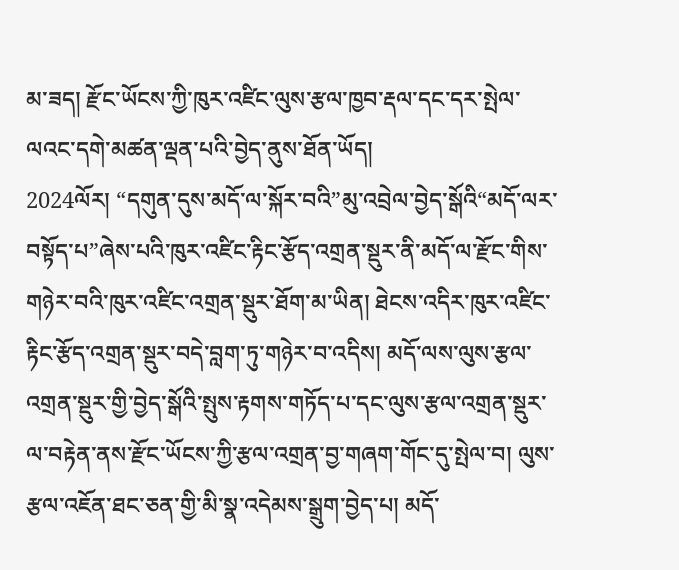མ་ཟད། རྫོང་ཡོངས་ཀྱི་ཁུར་འཛིང་ལུས་རྩལ་ཁྱབ་རྡལ་དང་དར་སྤེལ་ལའང་དགེ་མཚན་ལྡན་པའི་བྱེད་ནུས་ཐོན་ཡོད།
2024ལོར། “དགུན་དུས་མདོ་ལ་སྐོར་བའི”མུ་འབྲེལ་བྱེད་སྒོའི“མདོ་ལར་བསྟོད་པ”ཞེས་པའི་ཁུར་འཛིང་རྟིང་རྩོད་འགྲན་སྡུར་ནི་མདོ་ལ་རྫོང་གིས་གཉེར་བའི་ཁུར་འཛིང་འགྲན་སྡུར་ཐོག་མ་ཡིན། ཐེངས་འདིར་ཁུར་འཛིང་རྟིང་རྩོད་འགྲན་སྡུར་བདེ་བླག་ཏུ་གཉེར་བ་འདིས། མདོ་ལས་ལུས་རྩལ་འགྲན་སྡུར་གྱི་བྱེད་སྒོའི་སྤུས་རྟགས་གཏོད་པ་དང་ལུས་རྩལ་འགྲན་སྡུར་ལ་བརྟེན་ནས་རྫོང་ཡོངས་ཀྱི་རྩལ་འགྲན་བྱ་གཞག་གོང་དུ་སྤེལ་བ། ལུས་རྩལ་འཇོན་ཐང་ཅན་གྱི་མི་སྣ་འདེམས་སྒྲུག་བྱེད་པ། མདོ་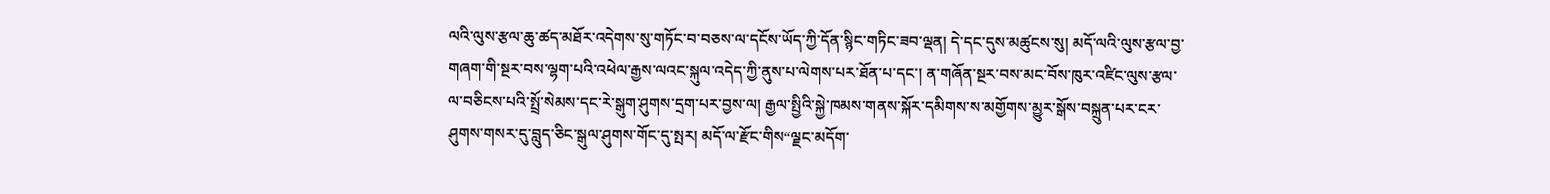ལའི་ལུས་རྩལ་ཆུ་ཚད་མཐོར་འདེགས་སུ་གཏོང་བ་བཅས་ལ་དངོས་ཡོད་ཀྱི་དོན་སྙིང་གཏིང་ཟབ་ལྡན། དེ་དང་དུས་མཚུངས་སུ། མདོ་ལའི་ལུས་རྩལ་བྱ་གཞག་གི་སྔར་བས་ལྷག་པའི་འཕེལ་རྒྱས་ལའང་སྐུལ་འདེད་ཀྱི་ནུས་པ་ལེགས་པར་ཐོན་པ་དང་། ན་གཞོན་སྔར་བས་མང་བོས་ཁུར་འཛིང་ལུས་རྩལ་ལ་བཅིངས་པའི་སྤྲོ་སེམས་དང་རེ་སྒུག་ཤུགས་དྲག་པར་བྱས་ལ། རྒྱལ་སྤྱིའི་སྐྱེ་ཁམས་གནས་སྐོར་དམིགས་ས་མགྱོགས་མྱུར་སྒོས་བསྐྲུན་པར་ངར་ཤུགས་གསར་དུ་བླུད་ཅིང་སྒུལ་ཤུགས་གོང་དུ་སྤར། མདོ་ལ་རྫོང་གིས“ལྗང་མདོག་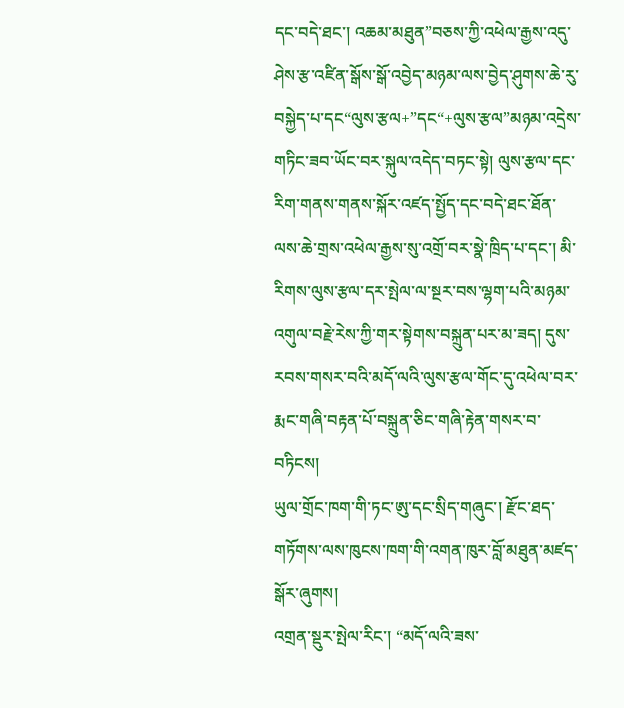དང་བདེ་ཐང་། འཆམ་མཐུན”བཅས་ཀྱི་འཕེལ་རྒྱས་འདུ་ཤེས་རྩ་འཛིན་སྒོས་སྒོ་འབྱེད་མཉམ་ལས་བྱེད་ཤུགས་ཆེ་རུ་བསྐྱེད་པ་དང“ལུས་རྩལ+”དང“+ལུས་རྩལ”མཉམ་འདྲེས་གཏིང་ཟབ་ཡོང་བར་སྐུལ་འདེད་བཏང་སྟེ། ལུས་རྩལ་དང་རིག་གནས་གནས་སྐོར་འཛད་སྤྱོད་དང་བདེ་ཐང་ཐོན་ལས་ཆེ་གྲས་འཕེལ་རྒྱས་སུ་འགྲོ་བར་སྣེ་ཁྲིད་པ་དང་། མི་རིགས་ལུས་རྩལ་དར་སྤེལ་ལ་སྔར་བས་ལྷག་པའི་མཉམ་འགུལ་བརྗེ་རེས་ཀྱི་གར་སྟེགས་བསྐྲུན་པར་མ་ཟད། དུས་རབས་གསར་བའི་མདོ་ལའི་ལུས་རྩལ་གོང་དུ་འཕེལ་བར་རྨང་གཞི་བརྟན་པོ་བསྐྲུན་ཅིང་གཞི་རྟེན་གསར་བ་བཏིངས།
ཡུལ་གྲོང་ཁག་གི་ཏང་ཨུ་དང་སྲིད་གཞུང་། རྫོང་ཐད་གཏོགས་ལས་ཁུངས་ཁག་གི་འགན་ཁུར་བློ་མཐུན་མཛད་སྒོར་ཞུགས།
འགྲན་སྡུར་སྤེལ་རིང་། “མདོ་ལའི་ཟས་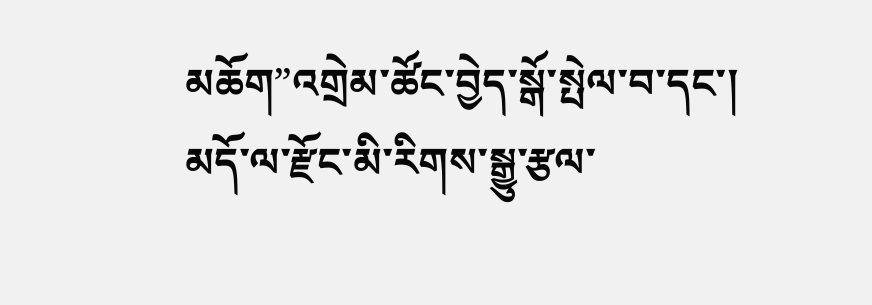མཆོག”འགྲེམ་ཚོང་བྱེད་སྒོ་སྤེལ་བ་དང་། མདོ་ལ་རྫོང་མི་རིགས་སྒྱུ་རྩལ་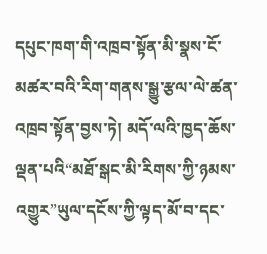དཔུང་ཁག་གི་འཁྲབ་སྟོན་མི་སྣས་ངོ་མཚར་བའི་རིག་གནས་སྒྱུ་རྩལ་ལེ་ཚན་འཁྲབ་སྟོན་བྱས་ཏེ། མདོ་ལའི་ཁྱད་ཆོས་ལྡན་པའི“མཐོ་སྒང་མི་རིགས་ཀྱི་ཉམས་འགྱུར”ཡུལ་དངོས་ཀྱི་ལྟད་མོ་བ་དང་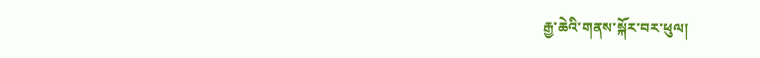རྒྱ་ཆེའི་གནས་སྐོར་བར་ཕུལ།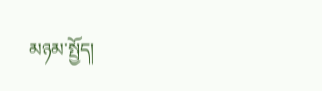མཉམ་སྤྱོད།